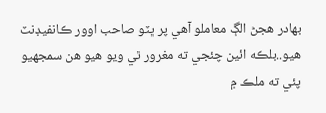بهادر هجڻ الڳ معاملو آهي پر ڀٽو صاحب اوور ڪانفيڊنٽ هيو..بلڪه ائين چئجي ته مغرور ٿي ويو هيو هن سمجهيو پئي ته ملڪ ۾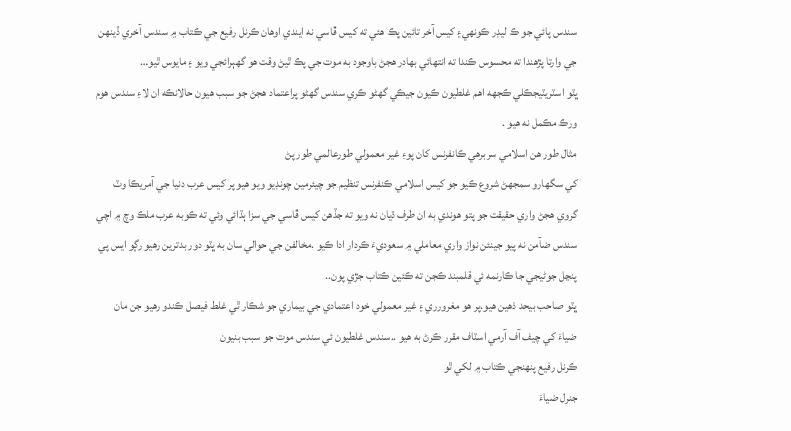سندس پائي جو ڪ ليڊر ڪونهي۽ کيس آخر تائين پڪ هئي ته کيس ڦاسي نه ايندي اوهان ڪرنل رفيع جي ڪتاب ۾ سندس آخري ڏينهن جي وارتا پڙهندا ته محسوس ڪندا ته انتهائي بهادر هجڻ باوجود به موت جي پڪ ٿيڻ وقت هو گهٻرائجي ويو ۽ مايوس ٿيو…
ڀٽو اسٽريٽيجڪلي ڪجهه اهم غلطيون ڪيون جيڪي گهڻو ڪري سندس گهڻو پراعتماد هجڻ جو سبب هيون حالانڪه ان لاءِ سندس هوم ورڪ مڪمل نه هيو .
مثال طور هن اسلامي سربرهي ڪانفرنس کان پوءِ غير معمولي طورعالمي طور پڻ
کي سگهارو سمجهڻ شروع ڪيو جو کيس اسلامي ڪنفرنس تنظيم جو چيئرمين چونڊيو ويو هيو پر کيس عرب دنيا جي آمريڪا وٽ گروي هجڻ واري حقيقت جو پتو هوندي به ان طرف ڌيان نه ويو ته جڏهن کيس ڦاسي جي سزا ٻڌائي وئي ته ڪوبه عرب ملڪ وچ ۾ اچي سندس ضآمن نه پيو جينئن نواز واري معاملي ۾ سعوديءَ ڪردار ادا ڪيو .مخالفن جي حوالي سان به ڀٽو دور بدترين رهيو رڳو ايس پي پنڃل جوڻيجي جا ڪارنمه ئي قلمبند ڪجن ته ڪئين ڪتاب جڙي پون..
ڀٽو صاحب بيحد ذهين هيو.پر هو مغرورري ۽ غير معمولي خود اعتمادي جي بيماري جو شڪار ٿي غلط فيصل ڪندو رهيو جن مان ضياءَ کي چيف آف آرمي اسٽاف مقرر ڪرڻ به هيو ..سندس غلطيون ئي سندس موت جو سبب بنيون
ڪرنل رفیع پنھنجي ڪتاب ۾ لکي ٿو
جنرل ضياءَ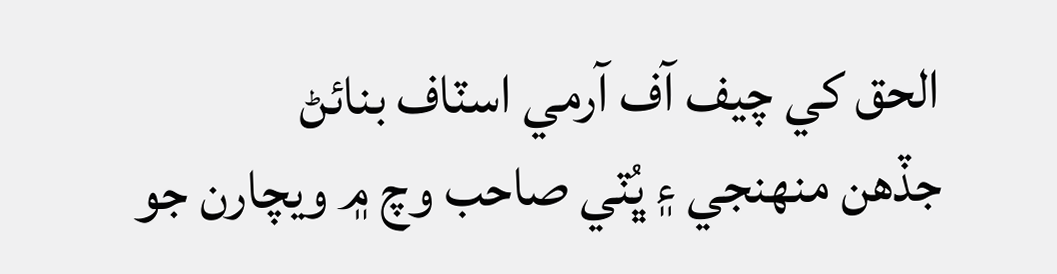الحق کي چيف آف آرمي اسٽاف بنائڻ
جڏھن منھنجي ۽ ڀُٽي صاحب وچ ۾ ويچارن جو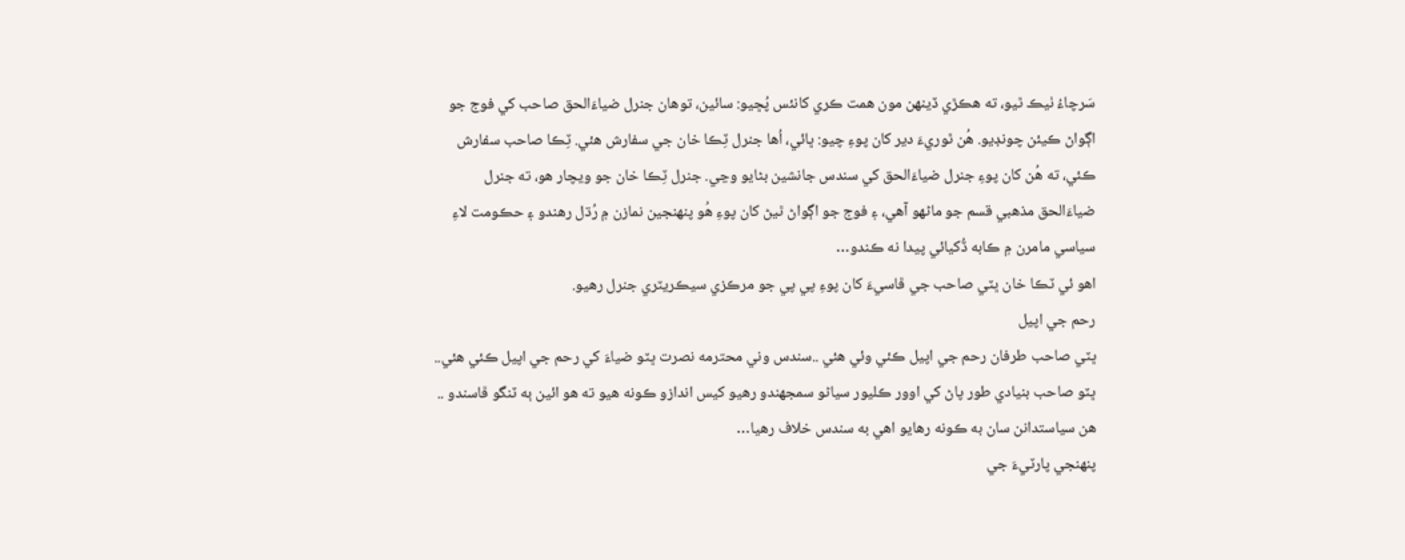سَرچاءُ ٺيڪ ٿيو، ته ھڪڙي ڏينھن مون ھمت ڪري کانئس پُڇيو: سائين، توھان جنرل ضياءَالحق صاحب کي فوج جو اڳواڻ ڪيئن چونڊيو. ھُن ٿوريءَ دير کان پوءِ چيو: ڀائي، اُھا جنرل ٽِڪا خان جي سفارش ھئي. ٽِڪا صاحب سفارش ڪئي، ته ھُن کان پوءِ جنرل ضياءَالحق کي سندس جانشين بڻايو وڃي. جنرل ٽِڪا خان جو ويچار ھو، ته جنرل ضياءَالحق مذھبي قسم جو ماڻھو آھي، ۽ فوج جو اڳواڻ ٿيڻ کان پوءِ ھُو پنھنجين نمازن ۾ رُڌل رھندو ۽ حڪومت لاءِ سياسي مامرن ۾ ڪابه ڏُکيائي پيدا نه ڪندو…
اھو ئي ٽڪا خان ڀٽي صاحب جي ڦاسيءَ کان پوءِ پي پي جو مرڪزي سيڪريٽري جنرل رهيو.
رحم جي اپیل
ڀٽي صاحب طرفان رحم جي اپيل ڪئي وئي هئي ..سندس وني محترمه نصرت ڀٽو ضياءَ کي رحم جي اپيل ڪئي هئي..
ڀٽو صاحب بنيادي طور پاڻ کي اوور ڪلیور سياڻو سمجھندو رھیو کيس اندازو ڪونه هيو ته هو ائين ٻه ٽنگو ڦاسندو ..
هن سياستدانن سان به ڪونه رهايو اهي به سندس خلاف رهيا…
پنهنجي پارٽيءَ جي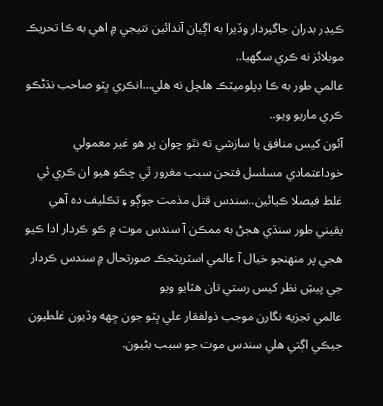ڪيڊر بدران جاگيردار وڏيرا به اڳيان آندائين نتيجي ۾ اهي به ڪا تحريڪ موبلائز نه ڪري سگهيا..
عالمي طور به ڪا ڊپلوميٽڪ هلچل نه هلي…انڪري ڀٽو صاحب نڌڻڪو ڪري ماريو ويو..
آئون کيس منافق يا سازشي ته نٿو چوان پر هو غير معمولي خوداعتمادي مسلسل فتحن سبب مغرور ٿي چڪو هيو ان ڪري ئي غلط فيصلا ڪيائين..سندس قتل مذمت جوڳو ۽ تڪليف ده آهي يقيني طور سنڌي هجڻ به ممڪن آ سندس موت ۾ ڪو ڪردار ادا ڪيو هجي پر منهنجو خيال آ عالمي اسٽريٽجڪ صورتحال ۾ سندس ڪردار جي پيشِ نظر کيس رستي تان هٽايو ويو
عالمي تجزيه نگارن موجب ذولفقار علي ڀٽو جون ڇهه وڏيون غلطيون جيڪي اڳتي هلي سندس موت جو سبب بڻيون.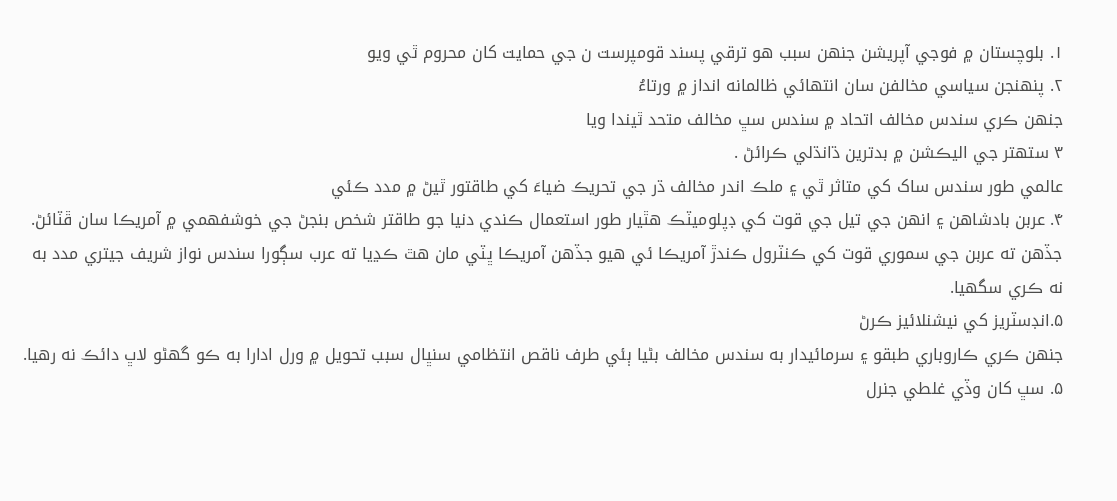۱. بلوچستان ۾ فوجي آپريشن جنهن سبب هو ترقي پسند قومپرست ن جي حمايت کان محروم ٿي ويو
۲. پنهنجن سياسي مخالفن سان انتهائي ظالمانه انداز ۾ ورتاءُ
جنهن ڪري سندس مخالف اتحاد ۾ سندس سڀ مخالف متحد ٿيندا ويا
۳ ستهتر جي اليڪشن ۾ بدترين ڌانڌلي ڪرائڻ .
عالمي طور سندس ساک کي متاثر ٿي ۽ ملڪ اندر مخالف ڌر جي تحريڪ ضياءَ کي طاقتور ٿيڻ ۾ مدد ڪئي
۴. عربن بادشاهن ۽ انهن جي تيل جي قوت کي ڊپلوميٽڪ هٿيار طور استعمال ڪندي دنيا جو طاقتر شخص بنجڻ جي خوشفهمي ۾ آمريڪا سان ڦٽائڻ.
جڏهن ته عربن جي سموري قوت کي ڪنٽرول ڪندڙ آمريڪا ئي هيو جڏهن آمريڪا ڀٽي مان هٿ ڪڍيا ته عرب سڳورا سندس نواز شريف جيتري مدد به نه ڪري سگهيا.
۵.انڊسٽريز کي نيشنلائيز ڪرڻ
جنهن ڪري ڪاروباري طبقو ۽ سرمائيدار به سندس مخالف بڻيا ٻئي طرف ناقص انتظامي سنڀال سبب تحويل ۾ ورل ادارا به ڪو گهڻو لاڀ دائڪ نه رهيا.
۵. سڀ کان وڏي غلطي جنرل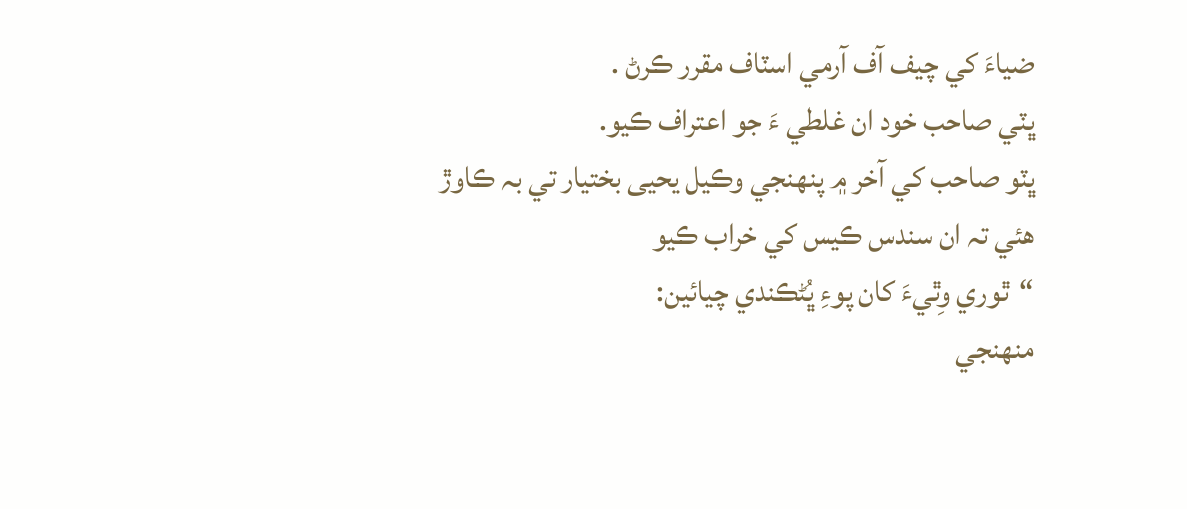ضياءَ کي چيف آف آرمي اسٽاف مقرر ڪرڻ .
ڀٽي صاحب خود ان غلطي ءَ جو اعتراف ڪيو.
ڀٽو صاحب کي آخر ۾ پنھنجي وڪیل یحیی بختیار تي بہ ڪاوڙ ھئي تہ ان سندس ڪیس کي خراب ڪیو
“ٿوري وِٿيءَ کان پوءِ ڀُڻڪندي چيائين:
منھنجي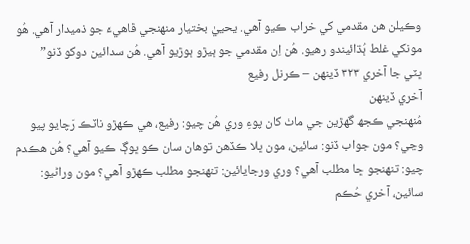وڪيلن ھن مقدمي کي خراب ڪيو آھي. يحييٰ بختيار منھنجي ڦاھيءَ جو ذميدار آھي. ھُو مونکي غلط ٻُڌائيندو رھيو. ھُن اِن مقدمي جو ٻيڙو ٻوڙيو آھي. ھُن سدائين دوکو ڏنو”
ڀٽي جا آخري ۳۲۳ ڏينهن – ڪرنل رفيع
آخري ڏینھن
مُنھنجي ڪجھ گھڙين جي ماٺ کان پوءِ وري ھُن چيو: رفيع، ھي ڪھڙو ناٽڪ رَچايو پيو وڃي؟ مون جواب ڏنو: سائين، مون ڀلا ڪڏھن توھان سان ڪو ڀوڳ ڪيو آھي؟ ھُن ھڪدم چيو: تنھنجو ڇا مطلب آھي؟ وري ورجايائين: تنھنجو مطلب ڪھڙو آھي؟ مون وراڻيو: سائين، آخري حُڪم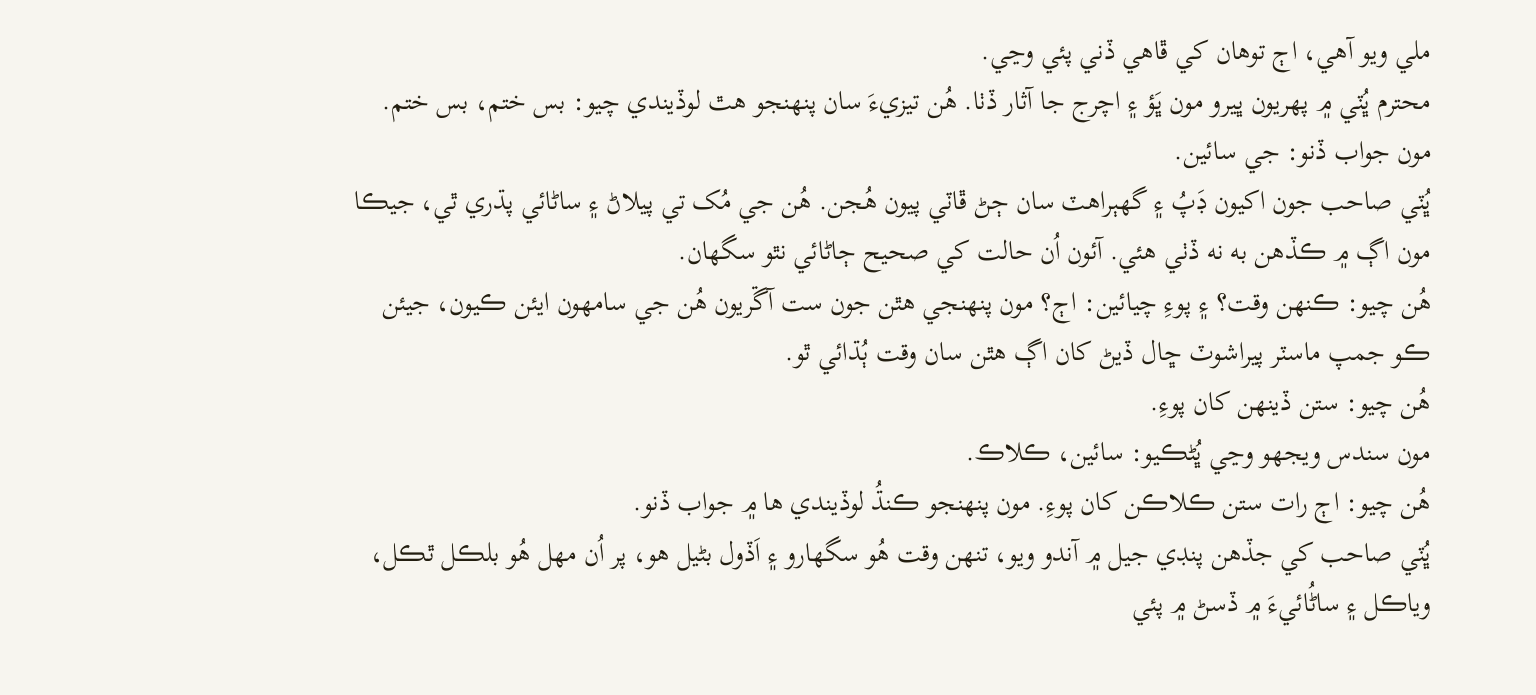ملي ويو آھي، اڄ توھان کي ڦاھي ڏني پئي وڃي.
محترم ڀُٽي ۾ پھريون ڀيرو مون ڀَؤ ۽ اچرج جا آثار ڏٺا. ھُن تيزيءَ سان پنھنجو ھٿ لوڏيندي چيو: بس ختم، بس ختم.
مون جواب ڏنو: جي سائين.
ڀُٽي صاحب جون اکيون ڊَپُ ۽ گھٻراھٽ سان ڄڻ ڦاٽي پيون ھُجن. ھُن جي مُک تي پيلاڻ ۽ ساڻائي پڌري ٿي، جيڪا مون اڳ ۾ ڪڏھن به نه ڏٺي ھئي. آئون اُن حالت کي صحيح ڄاڻائي نٿو سگھان.
ھُن چيو: ڪنھن وقت؟ ۽ پوءِ چيائين: اڄ؟ مون پنھنجي ھٿن جون ست آڱريون ھُن جي سامھون ايئن ڪيون، جيئن ڪو جمپ ماسٽر پيراشوٽ ڇال ڏيڻ کان اڳ ھٿن سان وقت ٻُڌائي ٿو.
ھُن چيو: ستن ڏينھن کان پوءِ.
مون سندس ويجھو وڃي ڀُڻڪيو: سائين، ڪلاڪ.
ھُن چيو: اڄ رات ستن ڪلاڪن کان پوءِ. مون پنھنجو ڪنڌُ لوڏيندي ھا ۾ جواب ڏنو.
ڀُٽي صاحب کي جڏھن پنڊي جيل ۾ آندو ويو، تنھن وقت ھُو سگھارو ۽ اَڏول بڻيل ھو، پر اُن مھل ھُو بلڪل ٿڪل، وياڪل ۽ ساڻُائيءَ ۾ ڏسڻ ۾ پئي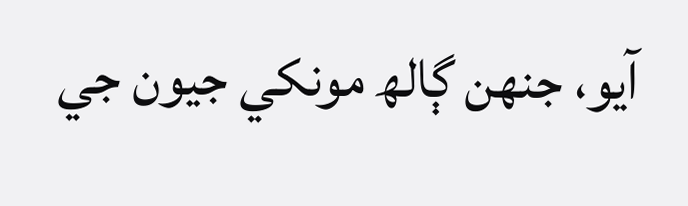آيو، جنھن ڳالھ مونکي جيون جي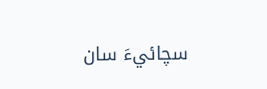سچائيءَ سان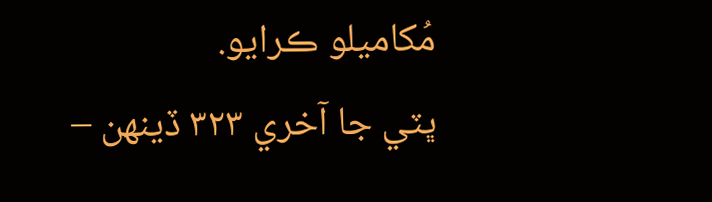مُکاميلو ڪرايو.
ڀٽي جا آخري ۳۲۳ ڏينهن –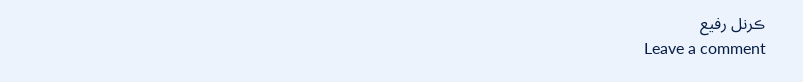ڪرنل رفيع
Leave a comment